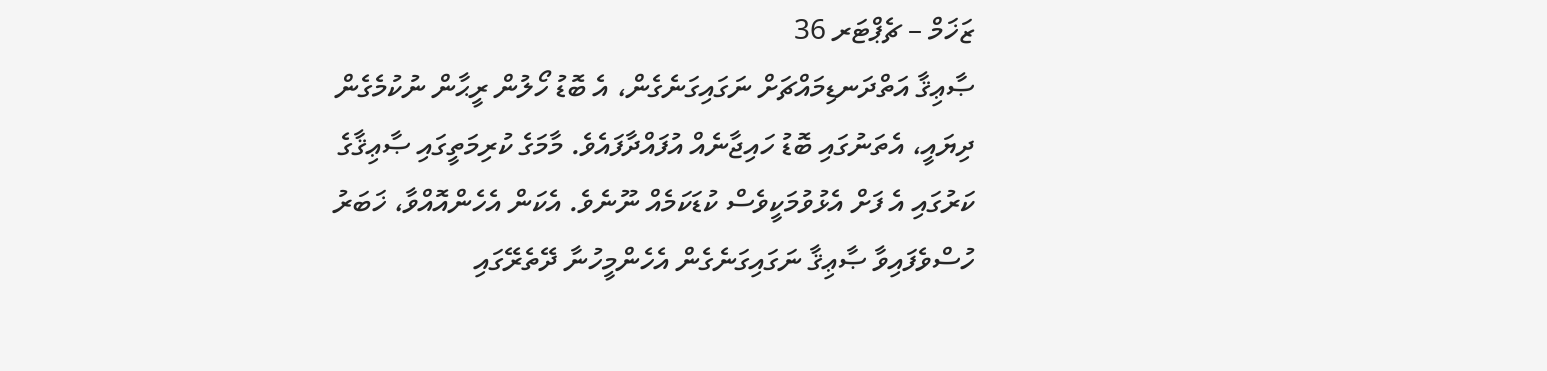ޒަޚަމް – ޗެޕްޓަރ 36
ޞާޢިޤާ އަތްދަނޑިމައްޗަށް ނަގައިގަނެގެން، އެ ބޮޑު ހޯލުން ރީޙާން ނުކުމެގެން ދިޔައީ، އެތަނުގައި ބޮޑު ހައިޖާނެއް އުފައްދާފައެވެ. މާމަގެ ކުރިމަތީގައި ޞާޢިޤާގެ ކަރުގައި އެ ފަށް އެޅުވުމަކީވެސް ކުޑަކަމެއް ނޫނެވެ. އެކަން އެހެންއޮއްވާ، ޚަބަރު ހުސްވެފައިވާ ޞާޢިޤާ ނަގައިގަނެގެން އެހެންމީހުނާ ދޭތެރޭގައި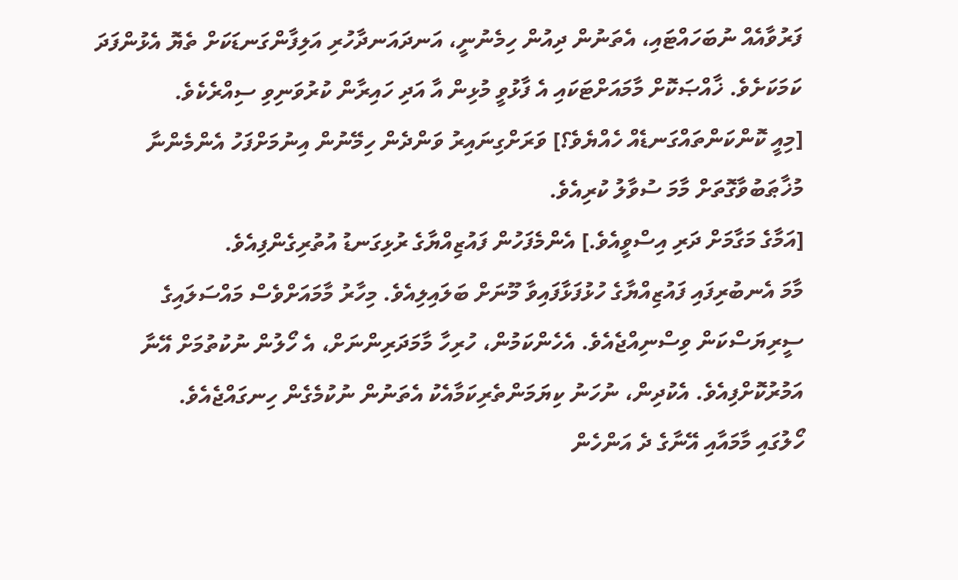ފަރުވާއެއް ނުބަހައްޓައި، އެތަނުން ދިއުން ހިމެނުނީ، އަނދައަނދާހުރި އަލިފާންގަނޑަކަށް ތެޔޮ އެޅުންފަދަ ކަމަކަށެވެ. ޚާއްޞަކޮށް މާމައަށްޓަކައި އެ ފާޅުވީ މުޅިން އާ އަދި ހައިރާން ކުރުވަނިވި ސިއްރެކެވެ.
[މިއީ ކޮންކަންތައްގަނޑެއް ހެއްޔެވެ؟] ވަރަށްގިނައިރު ވަންދެން ހިމޭނުން އިނުމަށްފަހު އެންމެންނާ މުޚާޠަބުވާގޮތަށް މާމަ ސުވާލު ކުރިއެވެ.
[އަމާގެ މަގާމަށް ދަރި އިސްވީއެވެ.] އެންމެފަހުން ފައުޒިއްޔާގެ ރުޅިގަނޑު އުތުރިގެންފިއެވެ.
މާމަ އެނބުރިފައި ފައުޒިއްޔާގެ ހުޅުފަޅާފައިވާ މޫނަށް ބަލައިލިއެވެ. މިހާރު މާމައަށްވެސް މައްސަލައިގެ ސީރިޔަސްކަން ވިސްނިއްޖެއެވެ. އެހެންކަމުން، ހުރިހާ މާމަދަރިންނަށް، އެ ހޯލުން ނުކުތުމަށް އޭނާ އަމުރުކޮށްފިއެވެ. އެކުދިން، ނުހަނު ކިޔަމަންތެރިކަމާއެކު އެތަނުން ނުކުމެގެން ހިނގައްޖެއެވެ.
ހޯލުގައި މާމައާއި އޭނާގެ ދެ އަންހެން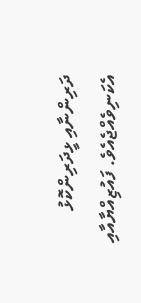ދަރިންނާއި ޅީދަރިންކޮޅު އެކަނިވެއްޖެއެވެ. ފައުޒިއްޔާއާއި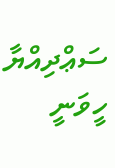ސަޢްދިއްޔާ ހީވަނީ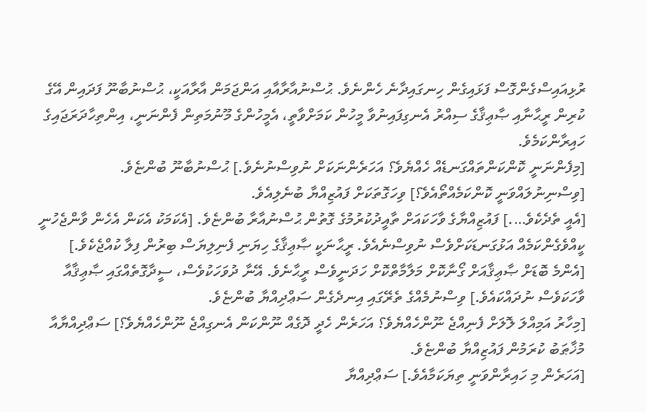ރުޅިއައިސްގެންގޮސް ފަޅައިގެން ހިނގައިދާނެ ހެންނެވެ. ޙުސްނުއާރާއާއި އަންޖަމަން އާރާއަކީ، ޙުސްނުބާނޫ ފަދައިން އޭގެ ކުރިން ރީޙާނާއި ޞާޢިޤާގެ ސިއްރު އެނގިފައިނުވާ މީހުން ކަމަށްވާތީ، އެމީހުންގެ މޫނުމަތިން ފެންނަނީ، އިންތިހާދަރަޖައިގެ ހައިރާންކަމެވެ.
[މިފެންނަނީ ކޮންކަންތައްގަނޑެއް ހެއްޔެވެ؟ އަހަރެންނަކަށް ނުވިސްނުނެވެ.] ޙުސްނުބާނޫ ބުންޏެވެ.
[ވިސްނިނުލައްވަނީ ކޮންކަމެއްތޯއެވެ؟] ވިހަގޮތަކަށް ފައުޒިއްޔާ ބުނެލިއެވެ.
[އެއީ ތެދެކެވެ….] ފައުޒިއްޔާގެ ވާހަކައަށް ތާއީދުކުރުމުގެ ގޮތުން ޙުސްނުއާރާ ބުންޏެވެ. [އެކަމަކު އެކަން އެހެން ވާންޖެހުނީ ކީއްވެގެންކަމެއް އަޅުގަނޑަކަށްވެސް ނުވިސްނެއެވެ. ރީޙާނަކީ ޞާޢިޤާގެ ހިޔަނި ފެނިލިޔަސް ބިރުން ފިލާ ކުއްޖެކެވެ.]
[އެންމެ ބޮޑަށް ޞާޢިޤާއަށް ގޯނާކޮށް މަލާމާތްކޮށް ހަދަނީވެސް ރީޙާނެވެ. އޭނާ ދުވަހަކުވެސް، ސީދާގޮތެއްގައި ޞާޢިޤާއާ ވާހަކަވެސް ނުދައްކައެވެ.] ވިސްނުމެއްގެ ތެރޭގައި އިނދެގެން ސަޢްދިއްޔާ ބުންޏެވެ.
[މިހާރު އަމިއްލަ ލޮލަށް ފެނިއްޖެ ނޫންހެއްޔެވެ؟ އަހަރެން ހެދީ ދޮގެއް ނޫންކަން އެނގިއްޖެ ނޫންހެއްޔެވެ؟] ސަޢްދިއްޔާއާ މުޚާޠަބު ކުރަމުން ފައުޒިއްޔާ ބުންޏެވެ.
[އަހަރެން މި ހައިރާންވަނީ ތިޔަކަމާއެވެ.] ސަޢްދިއްޔާ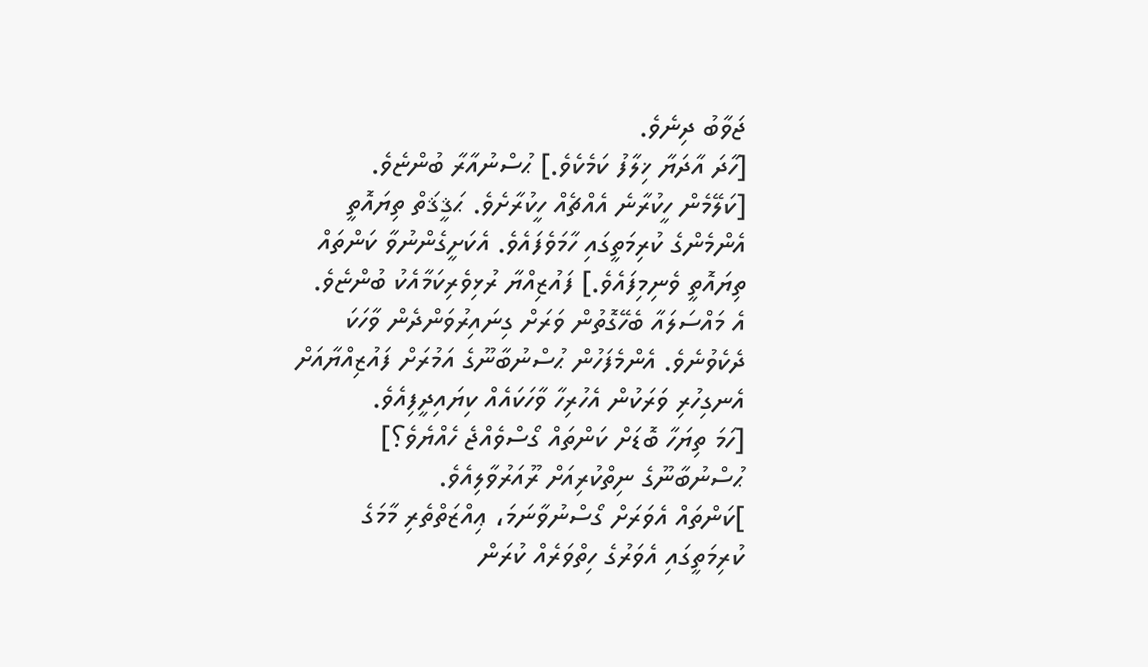ޖަވާބު ދިނެވެ.
[ހާދަ އާދަޔާ ޚިލާފު ކަމެކެވެ.] ޙުސްނުއާރާ ބުންޏެވެ.
[ކަލޭމެން ހީކުރާނެ އެއްޗެއް ހީކުރާށެވެ. ޙަޤީޤަތް ތިޔައޮތީ އެންމެންގެ ކުރިމަތީގައި ހާމަވެފައެވެ. އެކަށީގެންނުވާ ކަންތައް ތިޔައޮތީ ވެނިމިފައެވެ.] ފައުޒިއްޔާ ރުޅިވެރިކަމާއެކު ބުންޏެވެ.
އެ މައްސަލައާ ބެހޭގޮތުން ވަރަށް ގިނައިރުވަންދެން ވާހަކަ ދެކެވުނެވެ. އެންމެފަހުން ޙުސްނުބާނޫގެ އަމުރަށް ފައުޒިއްޔާއަށް އެނގިހުރި ވަރަކުން އެހުރިހާ ވާހަކައެއް ކިޔައިދީފިއެވެ.
[ހަމަ ތިޔަހާ ބޮޑަށް ކަންތައް ގޯސްވެއްޖެ ހެއްޔެވެ؟] ޙުސްނުބާނޫގެ ނިތްކުރިއަށް ރޫއަރުވާލިއެވެ.
]ކަންތައް އެވަރަށް ގޯސްނުވާނަމަ، ޢިއްޒަތްތެރި މާމަގެ ކުރިމަތީގައި އެވަރުގެ ހިތްވަރެއް ކުރަން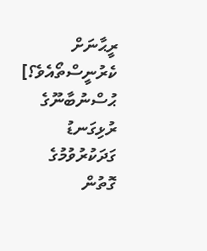ރީޙާނަށް ކެރުނީސްތޯއެވެ؟] ޙުސްނުބާނޫގެ ރުޅިގަނޑު ގަދަކުރުވުމުގެ ގޮތުން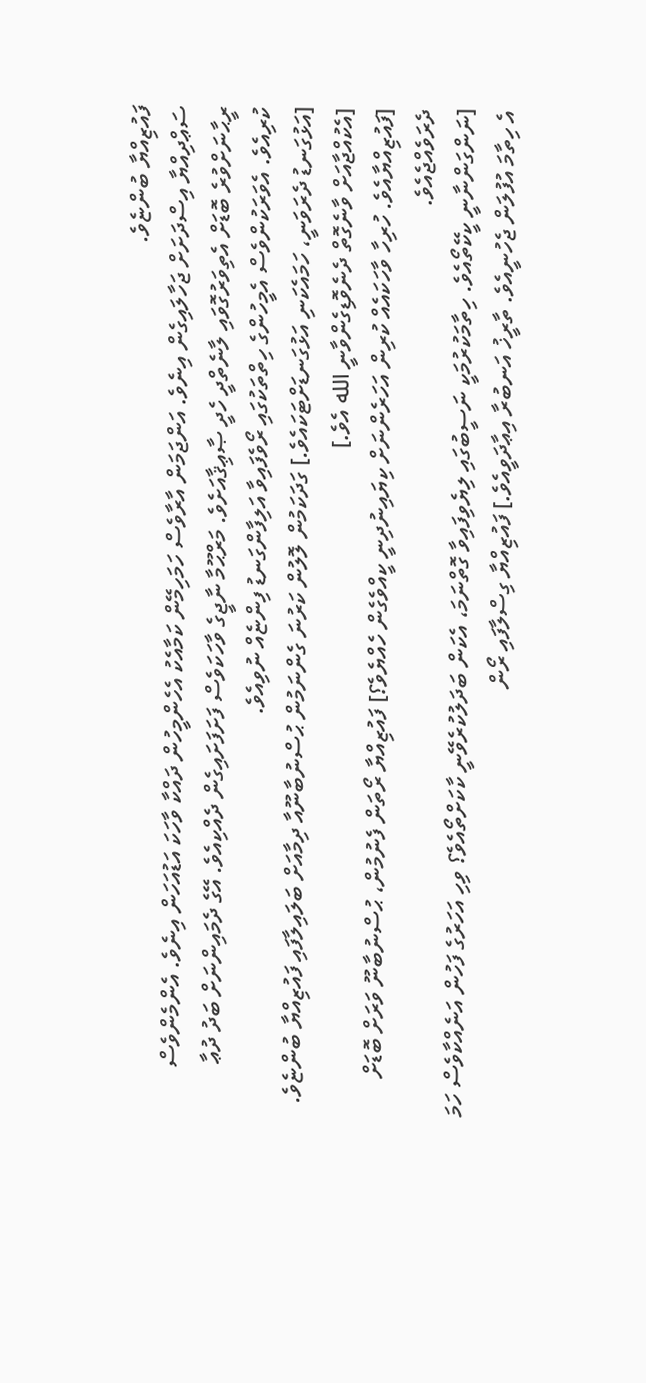ފައުޒިއްޔާ ބުންޏެވެ.
ސަޢްދިއްޔާ އިސްދަށަށް ޖަހާލައިގެން އިނެވެ. އަންޖަމަން އާރާވެސް ހަމަހިމޭން ކަމާއެކު އެހެންމީހުން ދައްކާ ވާހަކަ އަޑުއަހަން އިނެވެ. އެންމެންވެސް ރީޙާނަށްވުރެ ބޮޑަށް އެތިވަރުގޮވައި ލާނެތްދީ ހެދީ ޞާޢިޤާއަށެވެ. މަރްޙޫމާ ނާޖީގެ ވާހަކަވެސް ފަށަފަށައިގެން ދެއްކިއެވެ. އޭގެ ދެމައިންނަށް ބަދު ދުޢާ ކުރިއެވެ. އެވަރަކުންވެސް އެމީހުންގެ ހިތްތަކުގައި ރޯވެފައިވާ އަލިފާންގަނޑު ފިންޏެއް ނުވިއެވެ.
[އަޅުގަނޑު ދެރަވަނީ، ހަމައެކަނި އަޅުގަނޑަށްޓަކައެވެ.] ގަދަކަމުން ލޮލުން ކަރުނަ ގެންނަމުން ޙުސްނުބާނޫއާ ދިމާއަށް ބަލައިލާފައި ފައުޒިއްޔާ ބުންޏެވެ. [އެކުއްޖާއަށް ވާނެގޮތް ދެނެވޮޑިގެންވާނީ الله އެވެ.]
[ފައުޒިއްޔާއެވެ. ހުރިހާ ވާހަކައެއް ކުރިން އަހަރެންނަށް ކިޔައިނުދިނީ ކީއްވެގެން ހެއްޔެވެ؟] ފައުޒިއްޔާ ރޯތަން ފެނުމުން، ޙުސްނުބާނޫ ވަރަށް ބޮޑަށް ދެރަވެއްޖެއެވެ.
[ނަންގަންނާނީ ކީކޭތޯއެވެ. ހިތާމަކުރުމަކީ ނަސީބުގައި ލިޔެވިފައިވާ ގޮތްނަމަ، އެކަން ބަދަލުކުރެވޭނީ ކާކަށްތޯއެވެ؟ ވިހި އަހަރުގެ ފަހުން އަނެއްކާވެސް ހަމަ އެ ހިތާމަ އުފުލަން ޖެހުނީއެވެ. ތާރީޚު އަނބުރާ އިޢާދަވީއެވެ.] ފައުޒިއްޔާ ގިސްލާފައި ރޯން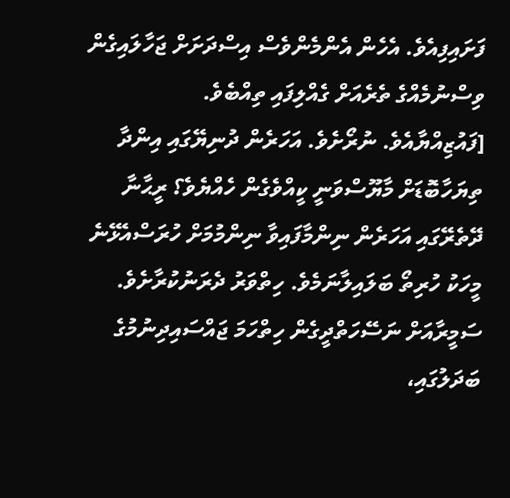ފަށައިފިއެވެ. އެހެން އެންމެންވެސް އިސްދަށަށް ޖަހާލައިގެން ވިސްނުމެއްގެ ތެރެއަށް ގެއްލިފައި ތިއްބެވެ.
[ފައުޒިއްޔާއެވެ. ނުރޯށެވެ. އަހަރެން ދުނިޔޭގައި އިންދާ ތިޔަހާބޮޑަށް މާޔޫސްވަނީ ކީއްވެގެން ހެއްޔެވެ؟ ރީޙާނާ ދޭތެރޭގައި އަހަރެން ނިންމާފައިވާ ނިންމުމަށް ހުރަސްއެޅޭނެ މީހަކު ހުރިތޯ ބަލައިލާނަމެވެ. ހިތްވަރު ދެރަނުކުރާށެވެ. ސަމީރާއަށް ނަސޭހަތްދީގެން ހިތްހަމަ ޖައްސައިދިނުމުގެ ބަދަލުގައި،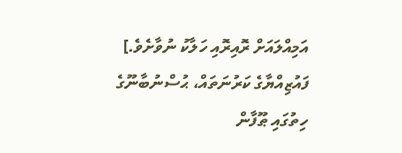އަމިއްލައަށް ރޮއިރޮއި ހަލާކު ނުވާށެވެ.] ފައުޒިއްޔާގެ ކަރުނަތައް، ޙުސްނުބާނޫގެ ހިތުގައި ޠޫފާން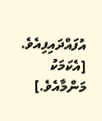އުފައްދައިފިއެވެ.
[އެކަމަކު މަންމާއެވެ.]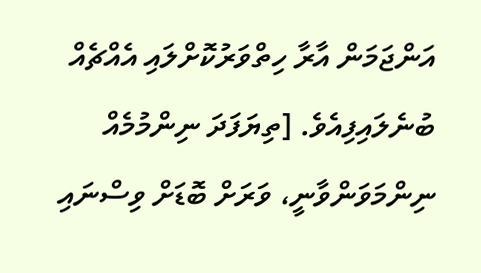އަންޖަމަން އާރާ ހިތްވަރުކޮށްލައި އެއްޗެއް ބުނެލައިފިއެވެ. [ތިޔަފަދަ ނިންމުމެއް ނިންމަވަންވާނީ، ވަރަށް ބޮޑަށް ވިސްނައި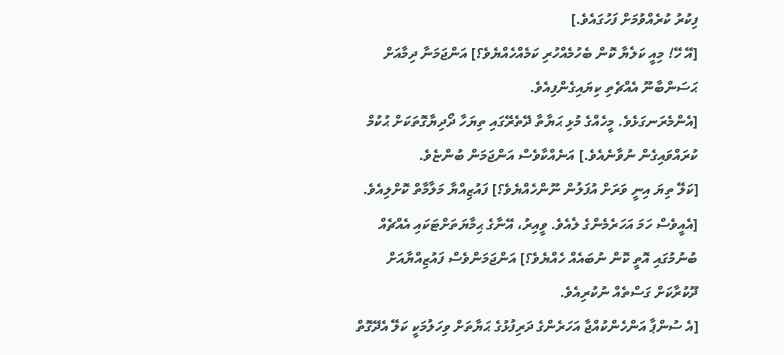ފިކުރު ކުރެއްވުމަށް ފަހުގައެވެ.]
[އޭ ހޭ! މިއީ ކަލެޔާ ކޮން ބެހުމެއްހުރި ކަމެއްހެއްޔެވެ؟] އަންޖަމަނާ ދިމާއަށް ޙަސަންބާނޫ އެއްޗެތި ކިޔައިގެންފިއެވެ.
[އެންމެރަނގަޅެވެ. މީހެއްގެ މުޅި ޙަޔާތާ ދޭތެރޭގައި ތިޔަހާ ދޯދިޔާގޮތަކަށް ޙުކުމް ކުރައްވައިގެން ނުވާނެއެވެ.] އަނެއްކާވެސް އަންޖަމަން ބުންޏެވެ.
[ކަލޭ ތިޔަ އިނީ ވަރަށް އުފަލުން ނޫންހެއްޔެވެ؟] ފައުޒިއްޔާ މަލާމާތް ކޮށްލިއެވެ.
[އެއީވެސް ހަމަ އަހަރެމެންގެ ލެއެވެ. ވީއިރު، އޭނާގެ ޙިމާޔަތަށްޓަކައި އެއްޗެއް ބުނުމުގައި އޮތީ ކޮން ނުބައެއް ހެއްޔެވެ؟] އަންޖަމަންވެސް ފައުޒިއްޔާއަށް ދޫކުރާކަށް ގަސްތެއް ނުކުރިއެވެ.
[އެ ސުންޕާ އަންހެންކުއްޖާ އަހަރެންގެ ދަރިފުޅުގެ ޙަޔާތަށް ވިހަލުމަކީ ކަލޭ އެދޭގޮތް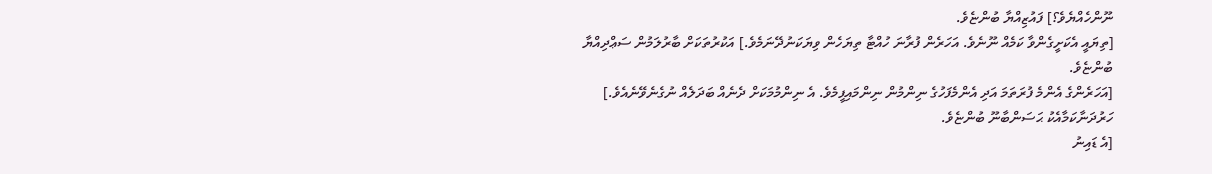ނޫންހެއްޔެވެ؟] ފައުޒިއްޔާ ބުންޏެވެ.
[ތިޔައީ އެކަށީގެންވާ ކަމެއް ނޫނެވެ. އަހަރެން ފުރާނަ ހުއްޓާ ތިޔަހެން ވިޔަކަނުދޭނަމެވެ.] އަކުރުތަކަށް ބާރުލަމުން ސަޢްދިއްޔާ ބުންޏެވެ.
[އަހަރެންގެ އެންމެ ފުރަތަމަ އަދި އެންމެފަހުގެ ނިންމުން ނިންމައިފީމެވެ. އެ ނިންމުމަކަށް ދެނެއް ބަދަލެއް ނުގެނެވޭނެއެވެ.] ހަރުދަނާކަމާއެކު ޙަސަންބާނޫ ބުންޏެވެ.
[އެ ޑައިނު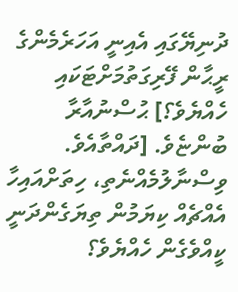ދުނިޔޭގައި އެއިނީ އަހަރެމެންގެ ރީޙާން ފޭރިގަތުމަށްޓަކައި ހެއްޔެވެ؟] ޙުސްނުއާރާ ބުންޏެވެ. [ދައްތާއެވެ. ވިސްނާލުމެއްނެތި، ހިތަށްއައިހާ އެއްޗެއް ކިޔަމުން ތިޔަގެންދަނީ ކީއްވެގެން ހެއްޔެވެ؟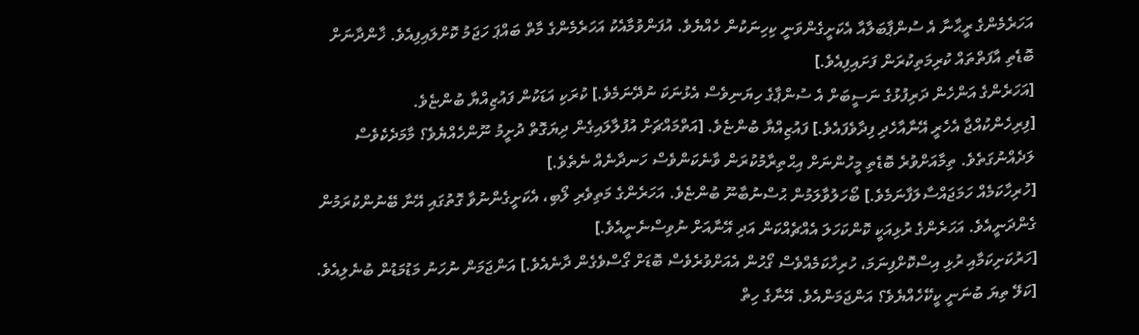އަހަރެމެންގެ ރީޙާނާ އެ ސުންޕާބަލާއާ އެކަށީގެންވަނީ ކިހިނަކުން ހެއްޔެވެ. އުފަންވުމާއެކު އަހަރެމެންގެ މާތް ބައްޕަ ހަޖަމު ކޮށްލައިފިއެވެ. ޚާންދާނަށް ބޮޑެތި އާފަތްތައް ކުރިމަތިކުރަން ފަށައިފިއެވެ.]
[އަހަރެންގެ އަންހެން ދަރިފުޅުގެ ނަސީބަށް އެ ސުންޕާގެ ހިޔަނިވެސް އެޅުނަކަ ނުދޭނަމެވެ.] ކުރަކި އަޑަކުން ފައުޒިއްޔާ ބުންޏެވެ.
[ފިރިހެންކުއްޖާ އެހެރީ އޭނާއާހެދި ފިދާވެފައެވެ.] ފައުޒިއްޔާ ބުންޏެވެ. [އަތްމައްޗަށް އުފުލާލައިގެން ދިޔަގޮތް ދުށީމު ނޫންހެއްޔެވެ؟ މާމަދެކެވެސް ލަދެއްނުގަތެވެ. ތިމާއަށްވުރެ ބޮޑެތި މީހުންނަށް އިޙްތިރާމުކުރަން ވާނެކަންވެސް ހަނދާނެއް ނެތެވެ.]
[ހުރިހާކަމެއް ހަމަޖައްސާލަފާނަމެވެ.] ބޯހަލުވާލަމުން ޙުސްނުބާނޫ ބުންޏެވެ. އަހަރެންގެ މަތިވެރި ލޯބި، އެކަށީގެންނުވާ ގޮތުގައި އޭނާ ބޭނުންކުރަމުން ގެންދަނީއެވެ. އަހަރެންގެ ރުޅިއަކީ ކޮންކަހަލަ އެއްޗެއްކަން އަދި އޭނާއަށް ނުވިސްނެނީއެވެ.]
[ހަރުކަށިކަމާއި ރުޅި އިސްކޮށްފިނަމަ، ހުރިހާކަމެއްވެސް ގޯހުން އެއަށްވުރެވެސް ބޮޑަށް ގޯސްވެގެން ދާނެއެވެ.] އަންޖަމަން ނުހަނު މަޑުމަޑުން ބުނެލިއެވެ.
[ކަލޭ ތިޔަ ބުނަނީ ކީކޭހެއްޔެވެ؟ އަންޖަމަންއެވެ. އޭނާގެ ހިތް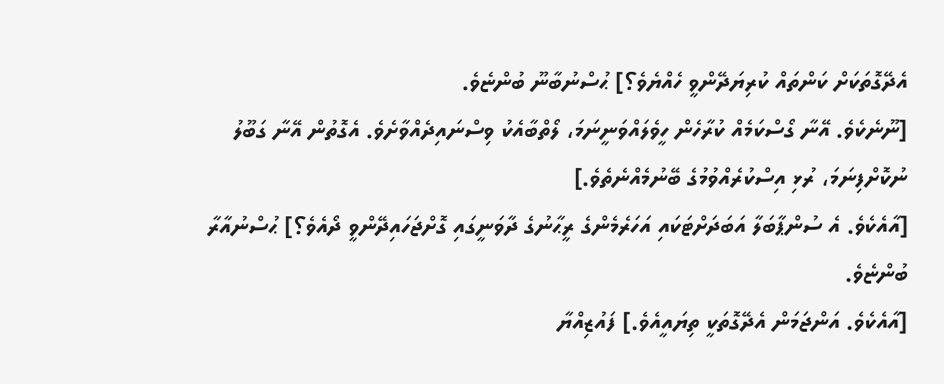އެދޭގޮތަކަށް ކަންތައް ކުރިޔަދޭންވީ ހެއްޔެވެ؟] ޙުސްނުބާނޫ ބުންޏެވެ.
[ނޫނެކެވެ. އޭނާ ގޯސްކަމެއް ކުރާހެން ހީވެލައްވަނީނަމަ، ލޯތްބާއެކު ވިސްނައިދެއްވާށެވެ. އެގޮތުން އޭނާ ގަބޫލު  ނުކޮށްފިނަމަ، ރުޅި އިސްކުރެއްވުމުގެ ބޭނުމެއްނެތެވެ.]
[އާއެކެވެ. އެ ސުންޕާބަލާ އަބަދަށްޓަކައި އަހަރެމެންގެ ރީޙާނުގެ ދާވަނީގައި ގޮށްޖަހައިދޭންވީ ދޯއެވެ؟] ޙުސްނުއާރާ ބުންޏެވެ.
[އާއެކެވެ. އަންޖަމަން އެދޭގޮތަކީ ތިޔައީއެވެ.] ފައުޒިއްޔާ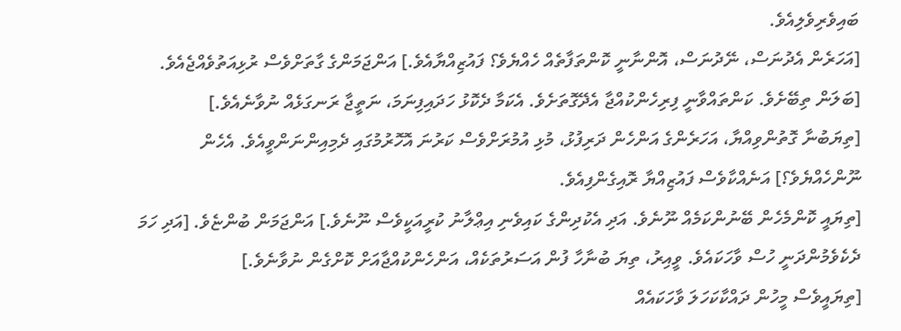ބައިވެރިވެލިއެވެ.
[އަހަރެން އެދުނަސް، ނޭދުނަސް، އޮންނާނީ ކޮންތަފާތެއް ހެއްޔެވެ؟ ފައުޒިއްޔާއެވެ.] އަންޖަމަންގެ ގާތަށްވެސް ރުޅިއަތުވެއްޖެއެވެ. [ބަލަން ތިބޭށެވެ. ކަންތައްވާނީ ފިރިހެންކުއްޖާ އެދޭގޮތަށެވެ. އެކަމާ ދެކޮޅު ހަދައިފިނަމަ، ނަތީޖާ ރަނގަޅެއް ނުވާނެއެވެ.]
[ތިޔަބުނާ ގޮތުންވިއްޔާ، އަހަރެންގެ އަންހެން ދަރިފުޅު، މުޅި އުމުރަށްވެސް ކަރުނަ އޮހޮރުމުގައި ދެމިއިންނަންވީއެވެ. އެހެން ނޫންހެއްޔެވެ؟] އަނެއްކާވެސް ފައުޒިއްޔާ ރޮއިގެންފިއެވެ.
[ތިޔައީ ކޮންމެހެން ބޭނުންކަމެއް ނޫނެވެ. އަދި އެކުދިންގެ ކައިވެނި އިޢްލާނު ކުރީއަކީވެސް ނޫނެވެ.] އަންޖަމަން ބުންޏެވެ. [އަދި ހަމަ ދެކެވެމުންދަނީ ހުސް ވާހަކައެވެ. ވީއިރު، ތިޔަ ބުނާހާ ފުން އަސަރުތަކެއް، އަންހެންކުއްޖާއަށް ކޮށްގެން ނުވާނެވެ.]
[ތިޔައީވެސް މީހުން ދައްކާކަހަލަ ވާހަކައެއް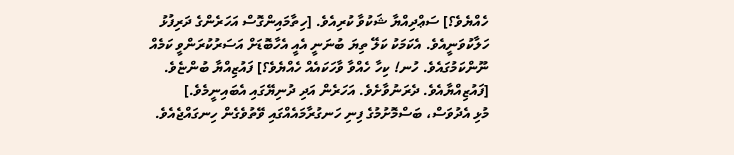ހެއްޔެވެ؟] ސަޢްދިއްޔާ ޝަކުވާ ކުރިއެވެ. [ހިތާމައިންގޮސް އަހަރެންގެ ދަރިފުޅު ހަލާކުވަނީއެވެ. އެކަމަކު ކަލޭ ތިޔަ ބުނަނީ އެއީ އެހާބޮޑަށް އަސަރުކުރަންވީ ކަމެއް ނޫންކަމުގައެވެ. ހުނ! ކިހާ ހެއްވާ ވާހަކައެއް ހެއްޔެވެ؟] ފައުޒިއްޔާ ބުންޏެވެ.
[ފައުޒިއްޔާއެވެ. ދެރަނުވާށެވެ. އަހަރެން އަދި ދުނިޔޭގައި އެބައިނީމެވެ.]
މުޅި އެދުވަސް، ބަސްމޮށުމުގެ ފިނި ހަނގުރާމައެއްގައި ވޭތުވެގެން ހިނގައްޖެއެވެ.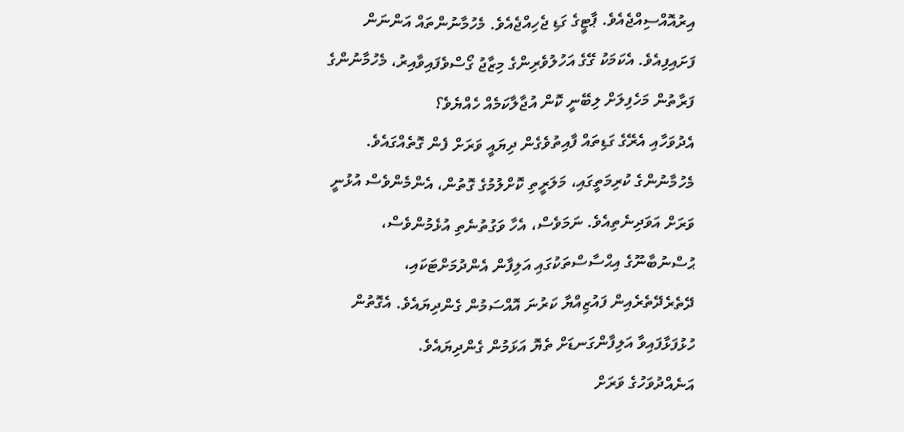އިރުއޮއްސިއްޖެއެވެ. ޕާޓީގެ ގަޑި ޖެހިއްޖެއެވެ. މެހުމާނުންތައް އަންނަން ފަށައިފިއެވެ. އެކަމަކު ގޭގެ އަހުލުވެރިންގެ މިޒާޖު ގޯސްވެފައިވާއިރު، މެހުމާނުންގެ ފަރާތުން މަހެފިލަށް ލިބޭނީ ކޮން އުޖާލާކަމެއް ހެއްޔެވެ؟
އެދުވަހާއި އެރޭގެ ގަޑިތައް ފާއިތުވެގެން ދިޔައީ ވަރަށް ފެން ގޮތެއްގައެވެ. މެހުމާނުންގެ ކުރިމަތީގައި، މަލަރީތި ކޮށްލުމުގެ ގޮތުން، އެންމެންވެސް އުޅުނީ ވަރަށް އަވަދިނެތިއެވެ. ނަމަވެސް، އެހާ ވަގުތުނެތި އުޅެމުންވެސް، ޙުސްނުބާނޫގެ އިޙްސާސްތަކުގައި އަލިފާން އެންދުމަށްޓަކައި، ދޭތެރެދޭތެރެއިން ފައުޒިއްޔާ ކަރުނަ އޮއްސަމުން ގެންދިޔައެވެ. އެގޮތުން ހުޅުފަޅާފައިވާ އަލިފާންގަނޑަށް ތެޔޮ އަޅަމުން ގެންދިޔައެވެ.
އަނެއްދުވަހުގެ ވަރަށް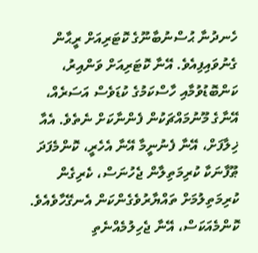ހެނދުނާ ޙުސްނުބާނޫގެ ކޮޓަރިއަށް ރީޙާން ގެނުވައިފިއެވެ. އޭނާ ކޮޓަރިއަށް ވަންއިރު، ކަންބޮޑުވުމާއި ހާސްކަމުގެ ކުޑަވެސް އަސަރެއް، އޭނާގެ މޫނުމައްޗަކުން ފެންނާކަށް ނެތެވެ. އެއާ ޚިލާފަށް، އޭނާ ފެނުނީމާ އޭނާ އެހެރީ، ކޮންމެފަދަ ޠޫފާނަކާ ކުރިމަތިލާން ޖެހުނަސް، ކެރިގެން ކުރިމަތިލުމަށް ތައްޔާރުވެގެންކަން އެނގޭހާވެއެވެ. ކޮންމެއަކަސް، އޭނާ ޖެހިލުމެއްނެތި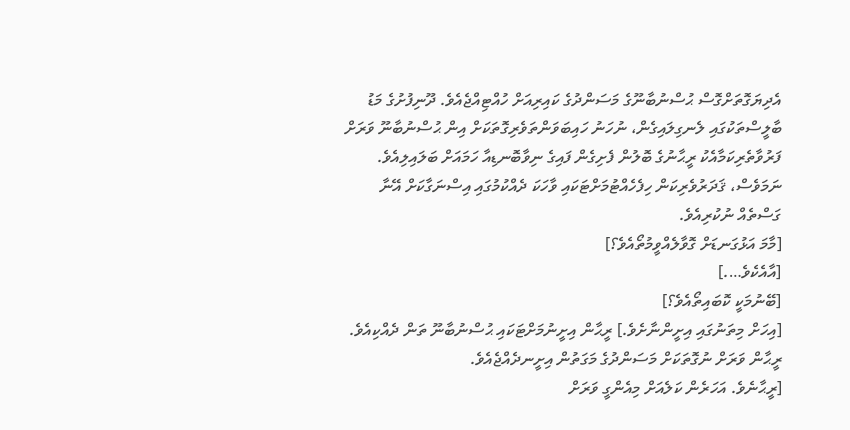އެދިޔަގޮތަށްގޮސް ޙުސްނުބާނޫގެ މަސަންދުގެ ކައިރިއަށް ހުއްޓިއްޖެއެވެ. ދޫނިފުށުގެ މަޑު ބާލީސްތަކުގައި ލެނގިލައިގެން، ނުހަނު ހައިބަވަންތަވެރިގޮތަކަށް އިން ޙުސްނުބާނޫ ވަރަށް ފަރުވާތެރިކަމާއެކު ރީޙާނުގެ ބޮލުން ފެށިގެން ފައިގެ ނިވާބޮނޑިއާ ހަމައަށް ބަލައިލިއެވެ. ނަމަވެސް، ޤަދަރުވެރިކަން ހިފެހެއްޓުމަށްޓަކައި ވާހަކަ ދެއްކުމުގައި އިސްނަގާކަށް އޭނާ ގަސްތެއް ނުކުރިއެވެ.
[މާމަ އަޅުގަނޑަށް ގޮވާލެއްވީމުތޯއެވެ؟]
[އާއެކެވެ….]
[ބޭނުމަކީ ކޮބައިތޯއެވެ؟]
[އިހަށް މިތަނުގައި އިށީންނާށެވެ.] ރީޙާން އިށީނުމަށްޓަކައި ޙުސްނުބާނޫ ތަން ދެއްކިއެވެ.
ރީޙާން ވަރަށް ނުގޮތަކަށް މަސަންދުގެ މަގަތުން އިށީނދެއްޖެއެވެ.
[ރީޙާނެވެ. އަހަރެން ކަލެއަށް މިއެންގީ ވަރަށް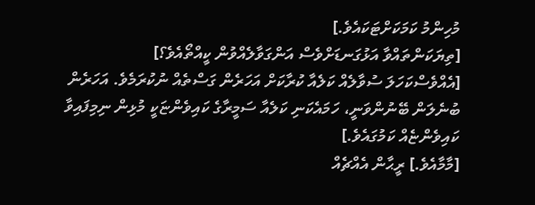މުހިންމު ކަމަކަށްޓަކައެވެ.]
[ތިޔަކަންތައްވާ އަޅުގަނޑަށްވެސް އަންގަވާލެއްވުން ކީއްތޯއެވެ؟]
[އެއްވެސްކަހަލަ ސުވާލެއް ކަލެއާ ކުރާކަށް އަހަރެން ގަސްތެއް ނުކުރަމެވެ. އަހަރެން ބުނެލަން ބޭނުންވަނީ، ހަމައެކަނި ކަލެއާ ސަމީރާގެ ކައިވެންޏަކީ މުޅިން ނިމިފައިވާ ކައިވެންޏެއް ކަމުގައެވެ.]
[މާމާއެވެ.] ރީޙާން އެއްޗެއް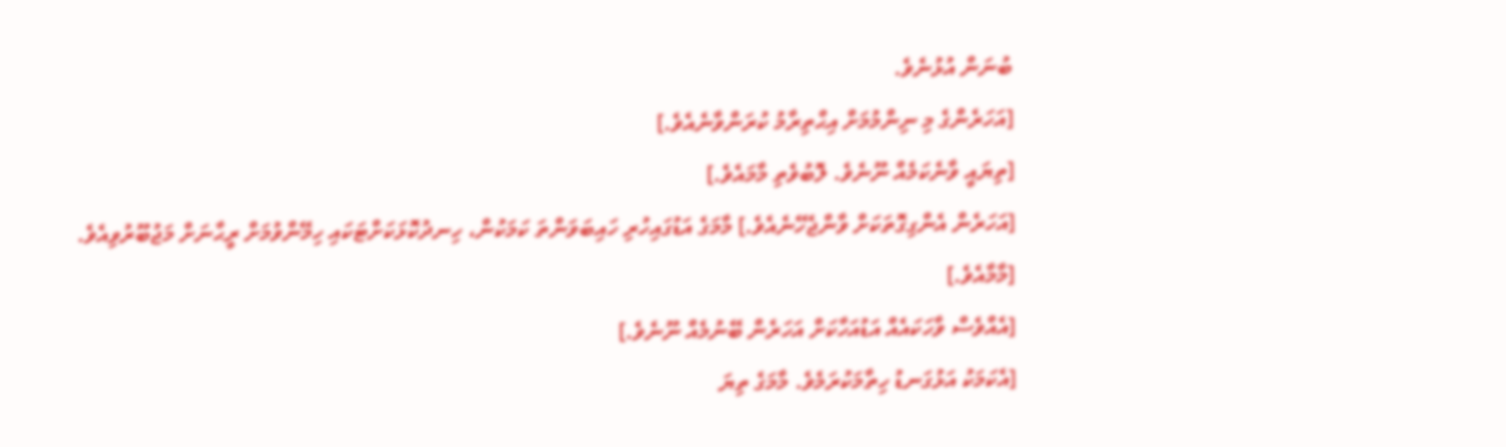ބުނަން އުޅުނެވެ.
[އަހަރެންގެ މި ނިންމުމަށް އިޙްތިރާމު ކުރަންވާނެއެވެ.]
[ތިޔައީ ވާނެކަމެއް ނޫނެވެ. ލޮބުވެތި މާމައެވެ.]
[އަހަރެން އެންގިގޮތަކަށް ވާންޖެހޭނެއެވެ.] މާމަގެ އަޑުގައިހުރި ހައިބަވަންތަ ކަމަކުން، ހިނދުކޮޅަކަށްޓަކައި ހިމޭންވުމަށް ރީޙާނަށް މަޖުބޫރުވިއެވެ.
[މާމާއެވެ.]
[އެއްވެސް ވާހަކައެއް އަޑުއަހާކަށް އަހަރެން ބޭނުމެއް ނޫނެވެ.]
[އެކަމަކު އަޅުގަނޑު ހިތާމަކުރަމެވެ. މާމަގެ ތިޔަ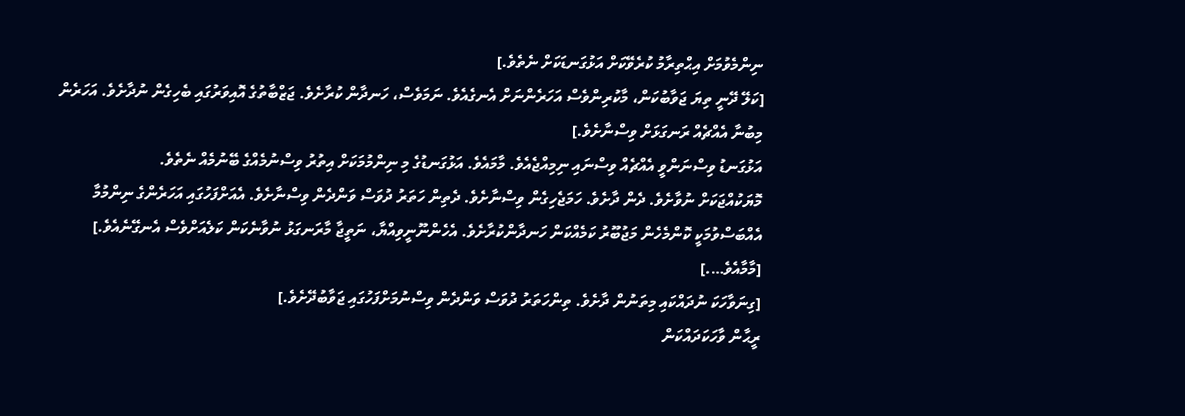ނިންމެވުމަށް އިޙްތިރާމު ކުރެވޭކަށް އަޅުގަނޑަކަށް ނެތެވެ.]
[ކަލޭ ދޭނީ ތިޔަ ޖަވާބުކަން، މާކުރިންވެސް އަހަރެންނަށް އެނގެއެވެ. ނަމަވެސް، ހަނދާން ކުރާށެވެ. ޖަޒްބާތުގެ އޮއިވަރުގައި ބެހިގެން ނުދާށެވެ. އަހަރެން މިބުނާ އެއްޗެއް ރަނގަޅަށް ވިސްނާށެވެ.]
އަޅުގަނޑު ވިސްނަންވީ އެއްޗެއް ވިސްނައި ނިމިއްޖެއެވެ. މާމައެވެ. އަޅުގަނޑުގެ މި ނިންމުމަކަށް އިތުރު ވިސްނުމެއްގެ ބޭނުމެއް ނެތެވެ.
މޮޔަކުއްޖަކަށް ނުވާށެވެ. ދެން ދާށެވެ. ހަމަޖެހިގެން ވިސްނާށެވެ. ދެތިން ހަތަރު ދުވަސް ވަންދެން ވިސްނާށެވެ. އެއަށްފަހުގައި އަހަރެންގެ ނިންމުމާ އެއްބަސްވުމަކީ ކޮންމެހެން މަޖުބޫރު ކަމެއްކަން ހަނދާންކުރާށެވެ. އެހެންނޫނީވިއްޔާ، ނަތީޖާ މާރަނގަޅު ނުވާނެކަން ކަލެއަށްވެސް އެނގޭނެއެވެ.]
[މާމާއެވެ….]
[ގިނަވާހަކަ ނުދައްކައި މިތަނުން ދާށެވެ. ތިންހަތަރު ދުވަސް ވަންދެން ވިސްނުމަށްފަހުގައި ޖަވާބުދޭށެވެ.]
ރީޙާން ވާހަކަދައްކަން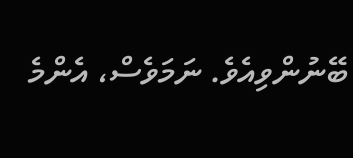ބޭނުންވިއެވެ. ނަމަވެސް، އެންމެ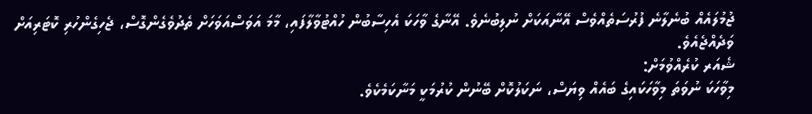ޖުމުލައެއް ބުނެލާނެ ފުރުސަތެއްވެސް އޭނާއަކަށް ނުލިބުނެވެ. އޭނާގެ ވާހަކަ އެހިސާބުން ހުއްޓުވާލާފައި، މާމަ އަވަސްއަވަހަށް ތެދުވެގެންގޮސް، ޖެހިގެންހުރި ކޮޓަރިއަށް ވަދެއްޖެއެވެ.
ޝެއަރ ކުރެއްވުމަށް:
މިވާހަކަ ނުވަތަ މިވާހަކައިގެ ބައެއް ވިޔަސް، ނަކަލުކޮށް ބޭނުން ކުރުމަކީ މަނާކަމެކެވެ.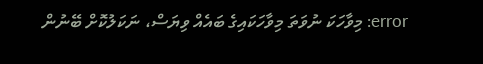error: މިވާހަކަ ނުވަތަ މިވާހަކައިގެ ބައެއް ވިޔަސް، ނަކަލުކޮށް ބޭނުން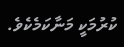ކުރުމަކީ މަނާކަމެކެވެ.